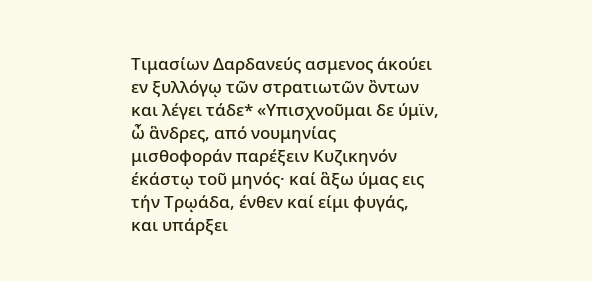Τιμασίων Δαρδανεύς ασμενος άκούει εν ξυλλόγῳ τῶν στρατιωτῶν ὂντων και λέγει τάδε* «Υπισχνοῦμαι δε ύμϊν, ὦ ἃνδρες, από νουμηνίας μισθοφοράν παρέξειν Κυζικηνόν έκάστῳ τοῦ μηνός· καί ἃξω ύμας εις τήν Τρῳάδα, ένθεν καί είμι φυγάς, και υπάρξει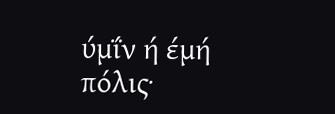ύμΐν ή έμή πόλις·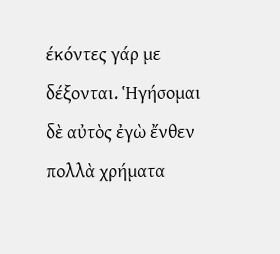έκόντες γάρ με δέξονται. Ἡγήσομαι δὲ αὐτὸς ἐγὼ ἔνθεν πολλὰ χρήματα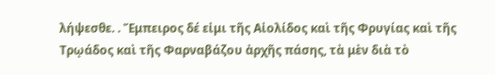λήψεσθε. . Ἔμπειρος δέ εἰμι τῆς Αἰολίδος καὶ τῆς Φρυγίας καὶ τῆς Τρῳάδος καὶ τῆς Φαρναβάζου ἀρχῆς πάσης, τὰ μὲν διὰ τὸ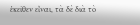ἐκεῖθεν εἶναι, τὰ δὲ διὰ τὸ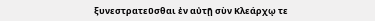ξυνεστρατεῦσθαι ἐν αὐτῇ σὺν Κλεάρχῳ τε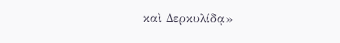καὶ Δερκυλίδᾳ»